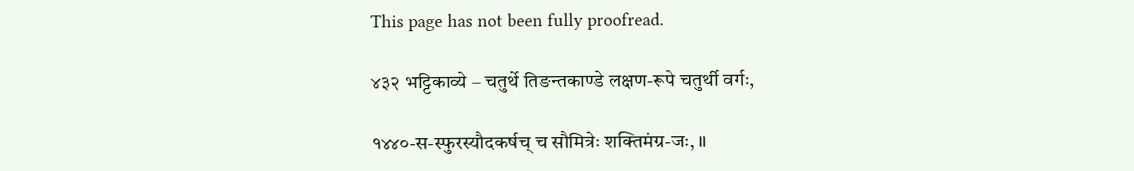This page has not been fully proofread.

४३२ भट्टिकाव्ये – चतुर्थे तिङन्तकाण्डे लक्षण-रूपे चतुर्थी वर्गः,

१४४०-स-स्फुरस्यौदकर्षच् च सौमित्रेः शक्तिमंग्र-जः, ॥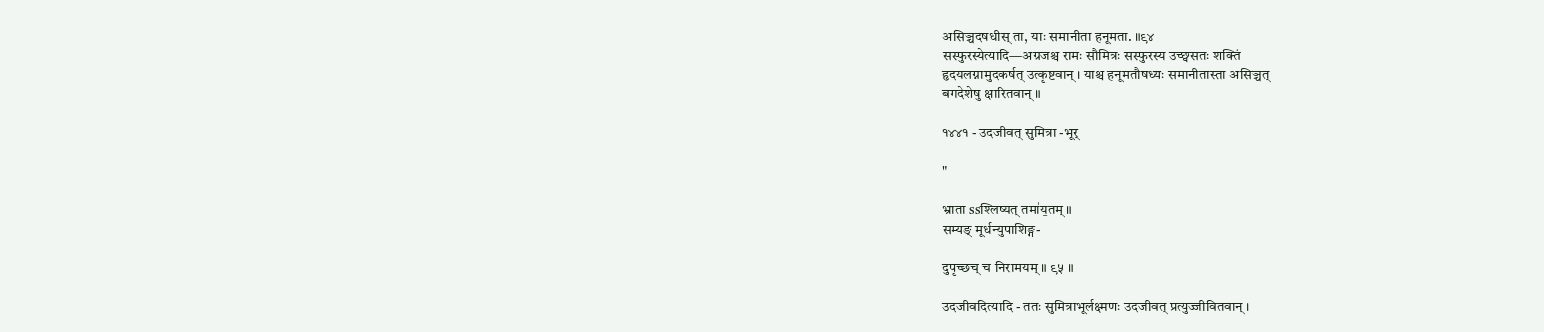असिञ्चदषधीस् ता, याः समानीता हनूमता. ॥९४
सस्फुरस्येत्यादि—अग्रजश्च रामः सौमित्रः सस्फुरस्य उच्छ्वसतः शक्तिं
हृदयलग्नामुदकर्षत् उत्कृष्टवान् । याश्च हनूमतौषध्यः समानीतास्ता असिञ्चत्
बगदेशेषु क्षारितवान् ॥

१४४१ - उदजीवत् सुमित्रा -भूर्

"

भ्राता ssश्लिष्यत् तमा॑य॒तम् ॥
सम्यङ् मूर्धन्युपाशिङ्ग-

दुपृच्छच् च निरामयम् ॥ ९५ ॥

उदजीवदित्यादि - ततः सुमित्राभूर्लक्ष्मणः उदजीवत् प्रत्युज्जीवितवान् ।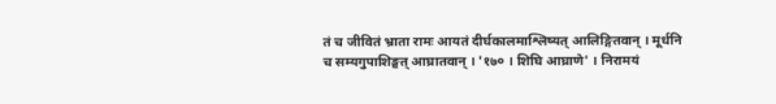तं च जीवितं भ्राता रामः आयतं दीर्घकालमाश्लिष्यत् आलिङ्गितवान् । मूर्धनि
च सम्यगुपाशिङ्घत् आघ्रातवान् । '१७० । शिघि आघ्राणे' । निरामयं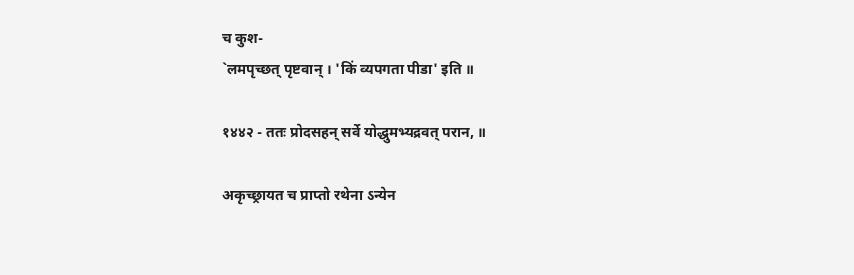च कुश-
`लमपृच्छत् पृष्टवान् । 'किं व्यपगता पीडा' इति ॥

१४४२ - ततः प्रोदसहन् सर्वे योद्धुमभ्यद्रवत् परान, ॥

अकृच्छ्रायत च प्राप्तो रथेना ऽन्येन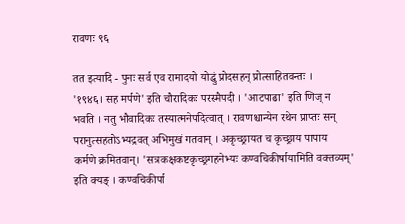रावणः ९६

तत इत्यादि - पुनः सर्व एव रामादयो योद्धुं प्रोदसहन् प्रोत्साहितवन्तः ।
'१९४६। सह मर्पणे' इति चौरादिकः परस्मैपदी । 'आटपाढा' इति णिज् न
भवति । नतु भौवादिकः तस्यात्मनेपदित्वात् । रावणश्चान्येन रथेन प्राप्तः सन्
परानुत्सहतोऽभ्यद्रवत् अभिमुखं गतवान् । अकृच्छ्रायत च कृच्छ्राय पापाय
कर्मणे क्रमितवान्। 'सत्रकक्षकष्टकृच्छ्रगहनेभ्यः कण्वचिकीर्षायामिति वक्तव्यम्'
इति क्यङ् । कण्वचिकीर्पा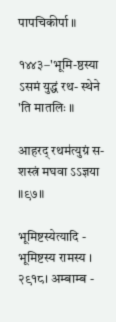पापचिकीर्पा ॥

१४४३–'भूमि-ष्ठस्या ऽसमं युद्धं रथ- स्थेने 'ति मातलिः ॥

आहरद् रथम॑त्युग्रं स-शस्त्रं मघवा ऽऽज्ञया ॥९७॥

भूमिष्टस्येत्यादि - भूमिष्टस्य रामस्य । २९१८। अम्बाम्ब -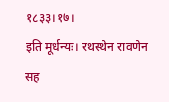१८३३।१७।
इति मूर्धन्यः। रथस्थेन रावणेन सह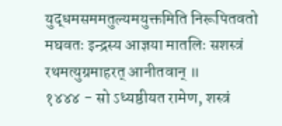युद्धमसममतुल्यमयुक्तमिति निरूपितवतो
मघवतः इन्द्रस्य आज्ञया मातलिः सशस्त्रं रथमत्युग्रमाहरत् आनीतवान् ॥
१४४४ - सो ऽध्यष्ठीयत रामेण, शस्त्रं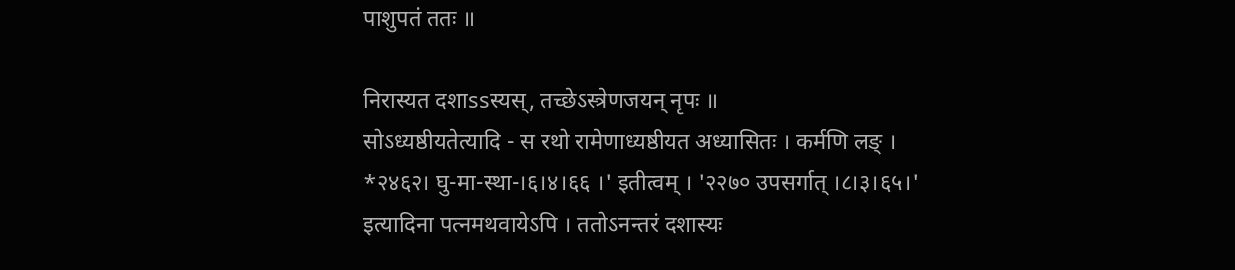पाशुपतं ततः ॥

निरास्यत दशाssस्यस्, तच्छेऽस्त्रेणजयन् नृपः ॥
सोऽध्यष्ठीयतेत्यादि - स रथो रामेणाध्यष्ठीयत अध्यासितः । कर्मणि लङ् ।
*२४६२। घु-मा-स्था-।६।४।६६ ।' इतीत्वम् । '२२७० उपसर्गात् ।८।३।६५।'
इत्यादिना पत्नमथवायेऽपि । ततोऽनन्तरं दशास्यः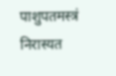पाशुपतमस्त्रं निरास्यत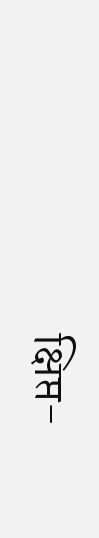क्षिप्त-